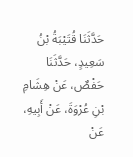حَدَّثَنَا قُتَيْبَةُ بْنُ سَعِيدٍ، حَدَّثَنَا حَفْصٌ، عَنْ هِشَامِ بْنِ عُرْوَةَ، عَنْ أَبِيهِ، عَنْ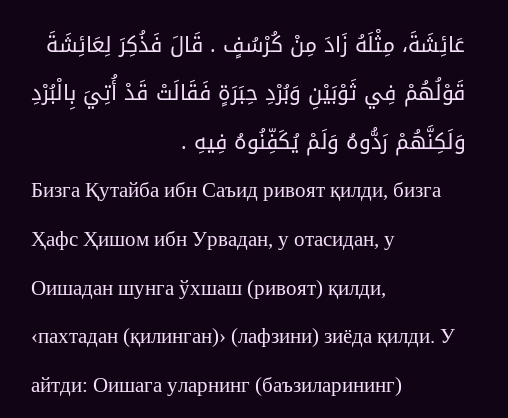عَائِشَةَ، مِثْلَهُ زَادَ مِنْ كُرْسُفٍ . قَالَ فَذُكِرَ لِعَائِشَةَ قَوْلُهُمْ فِي ثَوْبَيْنِ وَبُرْدِ حِبَرَةٍ فَقَالَتْ قَدْ أُتِيَ بِالْبُرْدِ وَلَكِنَّهُمْ رَدُّوهُ وَلَمْ يُكَفِّنُوهُ فِيهِ .
Бизга Қутайба ибн Саъид ривоят қилди, бизга Ҳафс Ҳишом ибн Урвадан, у отасидан, у Оишадан шунга ўхшаш (ривоят) қилди, ‹пахтадан (қилинган)› (лафзини) зиёда қилди. У айтди: Оишага уларнинг (баъзиларининг)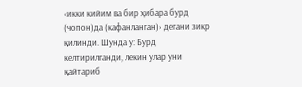‹икки кийим ва бир ҳибара бурд (чопон)да (кафанланган)› дегани зикр қилинди. Шунда у: Бурд келтирилганди, лекин улар уни қайтариб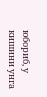юбориб, у кишини унга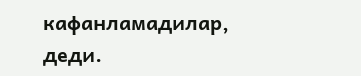кафанламадилар, деди.